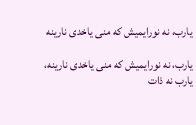یارب، نه نورایمیش که منی یاخدی نارینه

یارب، نه نورایمیش که منی یاخدی نارینه،
یارب نه ذات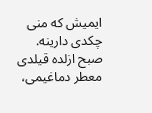ایمیش که منی چکدی دارینه.
صبح ازلده قیلدی معطر دماغیمی،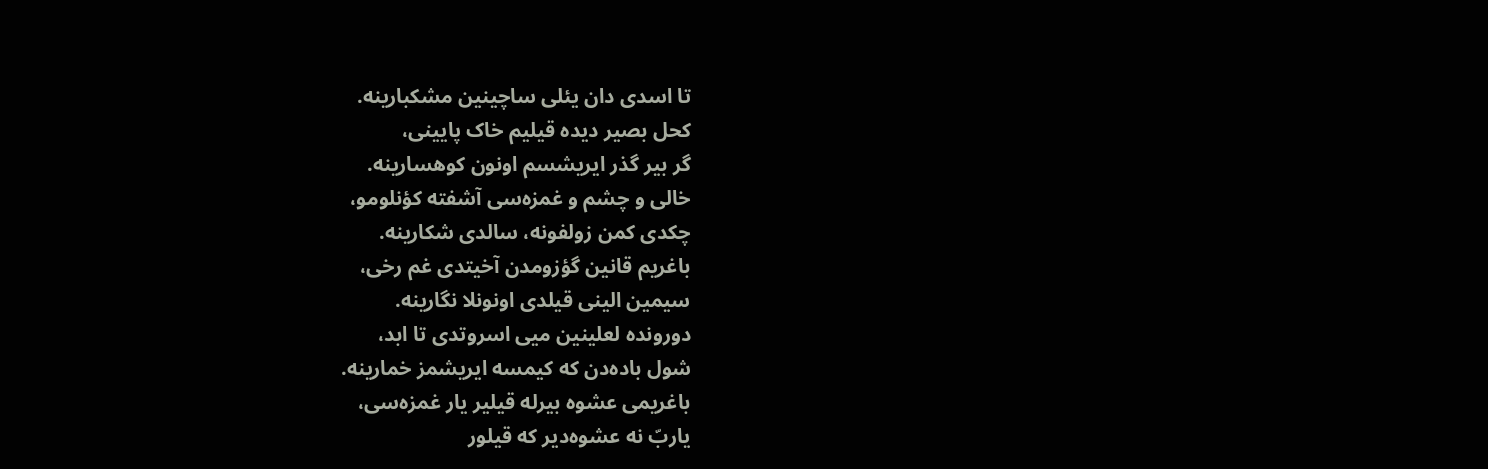تا اسدی دان یئلی ساچینین مشکبارینه.
کحل بصیر دیده قیلیم خاک پایینی،
گر بیر گذر ایریشسم اونون کوهسارینه.
خالی و چشم و غمزه‌سی آشفته کؤنلومو،
چکدی کمن زولفونه، سالدی شکارینه.
باغریم قانین گؤزومدن آخیتدی غم رخی،
سیمین الینی قیلدی اونونلا نگارینه.
دورونده لعلینین میی اسروتدی تا ابد،
شول باده‌دن که کیمسه ایریشمز خمارینه.
باغریمی عشوه بیرله قیلیر یار غمزه‌سی،
یاربّ نه عشوه‌دیر که قیلور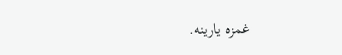غمزه یارینه.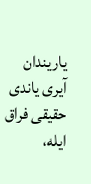یاریندان آیری یاندی حقیقی فراق ایله،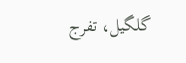گلگیل، تفرج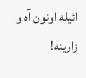ائیله اونون آه و زارینه!